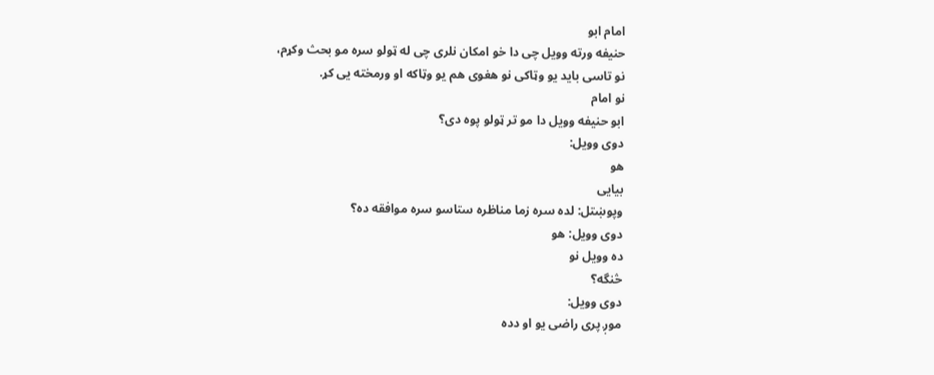امام ابو
حنیفه ورته وویل چی دا خو امکان نلری چی له ټولو سره مو بحث وکړم،
نو تاسی باید یو وټاکی نو هغوی هم یو وټاکه او ورمخته یی کړ.
نو امام
ابو حنیفه وویل دا مو تر ټولو پوه دی؟
دوی وویل:
هو
بیایی
وپوښتل: لده سره زما مناظره ستاسو سره موافقه ده؟
دوی وویل: هو
ده وویل نو
څنگه؟
دوی وویل:
موږ پری راضی یو او دده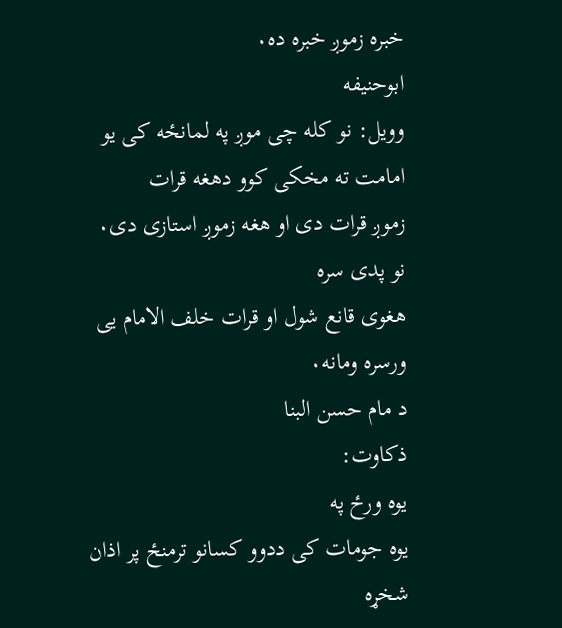خبره زموږ خبره ده٠
ابوحنیفه
وویل: نو کله چی موږ په لمانځه کی یو امامت ته مخکی کوو دهغه قرات
زموږ قرات دی او هغه زموږ استازی دی٠
نو پدی سره
هغوی قانع شول او قرات خلف الامام یی ورسره ومانه٠
د مام حسن البنا
ذکاوت:
یوه ورځ په
یوه جومات کی ددوو کسانو ترمنځ پر اذان شخړه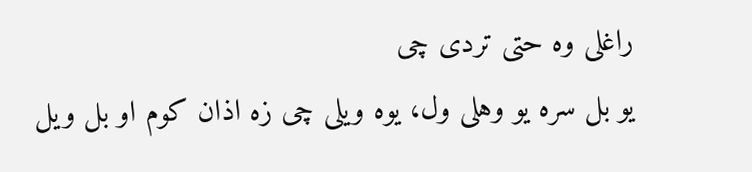راغلی وه حتی تردی چی
یو بل سره یو وهلی ول، یوه ویلی چی زه اذان کوم او بل ویل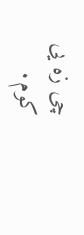چی زه یی
کوم٠